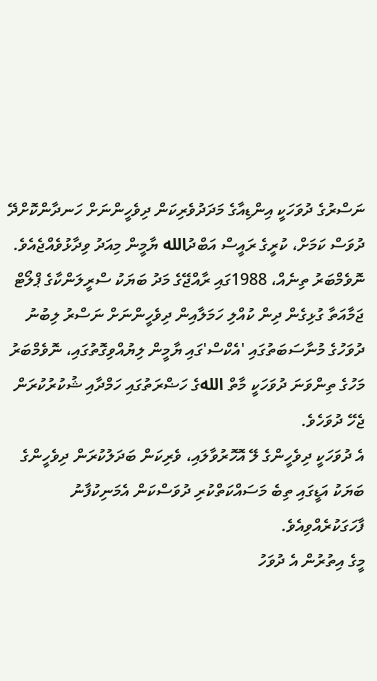ނަސްރުގެ ދުވަހަކީ އިންޑިއާގެ މަދަދުވެރިކަން ދިވެހީންނަށް ހަނދާންކޮށްދޭ ދުވަސް ކަމަށް، ކުރީގެ ރައީސް އަބްދުالله ޔާމީން މިއަދު ވިދާޅުވެއްޖެއެވެ.
ނޮވެމްބަރު ތިނެއް، 1988ގައި ރާއްޖޭގެ މަދު ބަޔަކު ސްރީލަންކާގެ ޕްލޯޓް ޖަމާއަތާ ގުޅިގެން ދިން ކުއްލި ހަމަލާއިން ދިވެހީންނަށް ނަސްރު ލިބުނު ދުވަހުގެ މުނާސަބަތުގައި 'އެކްސް'ގައި ޔާމީން ލިޔުއްވިގޮތުގައި، ނޮވެމްބަރު މަހުގެ ތިންވަނަ ދުވަހަކީ މާތް اللهގެ ހަޟްރަތުގައި ހަމްދާއި ޝުކުރުކުރަން ޖެހޭ ދުވަހެވެ.
އެ ދުވަހަކީ ދިވެހީންގެ ލޭ އޮހޮރުވާލައި، ވެރިކަން ބަދަލުކުރަން ދިވެހީންގެ ބަޔަކު އަޑީގައި ތިބެ މަސައްކަތްކުރި ދުވަސްކަން އެމަނިކުފާނު ފާހަގަކުރެއްވިއެވެ.
މީގެ އިތުރުން އެ ދުވަހު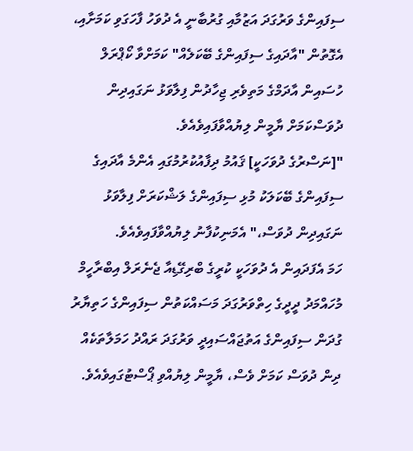ސިފައިންގެ ވަރުގަދަ އަޒުމާއި ގުރުބާނީ އެ ދުވަހު ފާހަގަވި ކަމަށާއި، އެގޮތުން "އާދައިގެ ސިފައިންގެ ބޭކަލެއް" ކަމަށްވާ ކޯޕްރަލް ހުސައިން އާދަމްގެ މަތިވެރި ޖިހާދުން ފިލާވަޅު ނަގައިދިން ދުވަސްކަމަށް ޔާމީން ލިޔުއްވާފައިވެއެވެ.
"[ނަސްރުގެ ދުވަހަކީ] ޤައުމު ދިފާއުކުރުމުގައި އެންމެ އާދައިގެ ސިފައިންގެ ބޭކަލަކު މުޅި ސިފައިންގެ ލަޝްކަރަށް ފިލާވަޅު ނަގައިދިން ދުވަސް،" އެމަނިކުފާނު ލިޔުއްވާފައިވެއެވެ.
ހަމަ އެފަދައިން އެ ދުވަހަކީ ކުރީގެ ބްރިގޭޑިއާ ޖެނެރަލް އިބްރާހީމް މުހައްމަދު ދީދީގެ ހިތްވަރުގަދަ މަސައްކަތުން ސިފައިންގެ ހަތިޔާރު ގުދަން ސިފައިންގެ އަތުޖައްސައިދީ ވަރުގަދަ ރައްދު ހަމަލާތަކެއް ދިން ދުވަސް ކަމަށް ވެސް، ޔާމީން ލިޔުއްވި ޕޯސްޓުގައިވެއެވެ.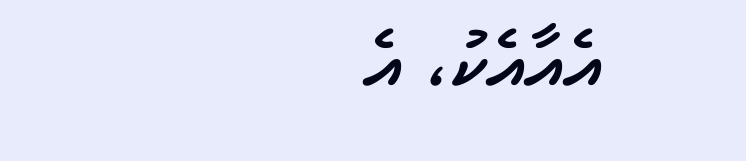އެއާއެކު، އެ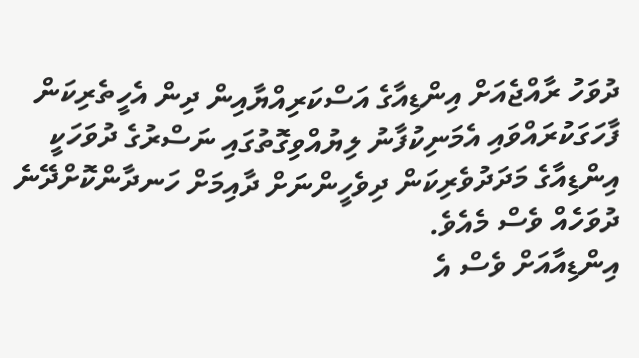ދުވަހު ރާއްޖެއަށް އިންޑިއާގެ އަސްކަރިއްޔާއިން ދިން އެހީތެރިކަން ފާހަގަކުރައްވައި އެމަނިކުފާނު ލިޔުއްވިގޮތުގައި ނަސްރުގެ ދުވަހަކީ އިންޑިއާގެ މަދަދުވެރިކަން ދިވެހީންނަށް ދާއިމަށް ހަނދާންކޮށްދޭނެ ދުވަހެއް ވެސް މެއެވެ.
އިންޑިއާއަށް ވެސް އެ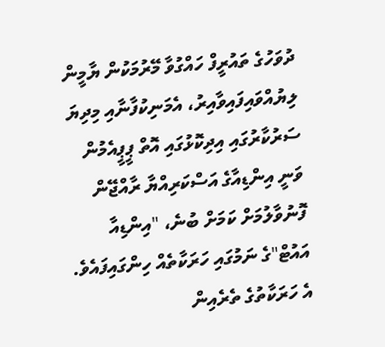ދުވަހުގެ ތައުރީފް ހައްގުވާ މޭރުމަކުން ޔާމީން ލިޔުއްވައިފައިވާއިރު، އެމަނިކުފާނާއި މިދިޔަ ސަރުކާރުގައި އިދިކޮޅުގައި އޮތް ޕީޕީއެމުން ވަނީ އިންޑިއާގެ އަސްކަރިއްޔާ ރާއްޖޭން ފޮނުވާލުމަށް ކަމަށް ބުނެ، "އިންޑިއާ އައުޓް"ގެ ނަމުގައި ހަރަކާތެއް ހިންގައިފައެވެ.
އެ ހަރަކާތުގެ ތެރެއިން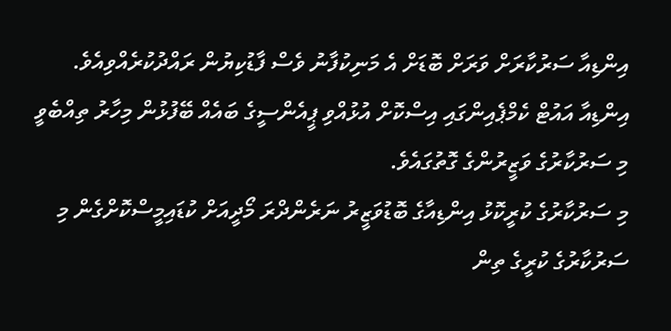އިންޑިއާ ސަރުކާރަށް ވަރަށް ބޮޑަށް އެ މަނިކުފާނު ވެސް ފާޑުކިޔުން ރައްދުކުރެއްވިއެވެ.
އިންޑިއާ އައުޓް ކެމްޕެއިންގައި އިސްކޮށް އުޅުއްވި ޕީއެންސީގެ ބައެއް ބޭފުޅުން މިހާރު ތިއްބެވީ މި ސަރުކާރުގެ ވަޒީރުންގެ ގޮތުގައެވެ.
މި ސަރުކާރުގެ ކުރީކޮޅު އިންޑިއާގެ ބޮޑުވަޒީރު ނަރެންދްރަ މޯދީއަށް ކުޑައިމީސްކޮށްގެން މި ސަރުކާރުގެ ކުރީގެ ތިން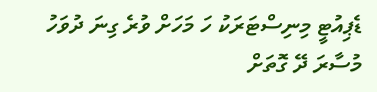ޑެޕިއުޓީ މިނިސްޓަރަކު ހަ މަހަށް ވުރެ ގިނަ ދުވަހު މުސާރަ ދޭ ގޮތަށް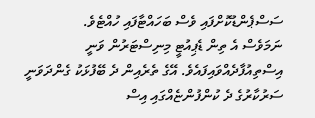ސަސްޕެންޑުކޮށްފައި ވެސް ބަހައްޓާފައި ހުއްޓެވެ.
ނަމަވެސް އެ ތިން ޑެޕިއުޓީ މިނިސްޓަރުން ވަނީ އިސްތިއުފާދެއްވައިފައެވެ. އޭގެ ތެރެއިން ދެ ބޭފުޅަކު ގެންދަވަނީ ސަރުކާރުގެ ދެ ކުންފުންޏެއްގައި އިސް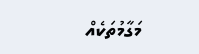މަގާމުތަކެއް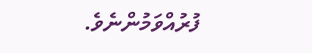ފުރުއްވަމުންނެވެ.